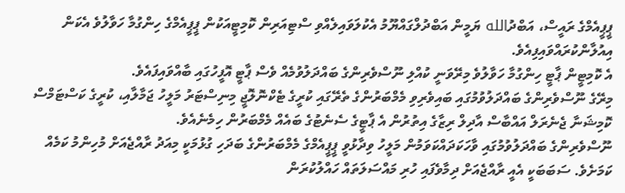ޕީޕީއެމްގެ ރައީސް، އަބްދުالله ޔަމީން އަބްދުލްގައްޔޫމު އެކުލަވައިލެއްވި ސްޓިއަރިން ކޮމިޓީއަކުން ޕީޕީއެމްގެ ހިންގުމާ ހަވާލުވެ އެކަން އިއުލާންކުރައްވައިފިއެވެ.
އެ ކޮމިޓީން ޕާޓީ ހިންގުމާ ހަވާލުވެ މިރޭވަނީ ކުއްލި ނޫސްވެރިންގެ ބައްދަލުވުމެއް ވެސް ޕާޓީ އޮފީހުގައި ބާއްވައިފައެވެ.
މިރޭގެ ނޫސްވެރިންގެ ބައްދަލުވުމުގައި ބައިވެރިވި މެމްބަރުންގެ ތެރޭގައި ކުރީގެ ޓެކްނޮލޮޖީ މިނިސްޓަރު މަލީހު ޖަމާލާއި، ކުރީގެ ކަސްޓަމްސް ކޮމިޝަނާ ޖެނެރަލް އައްބާސް އާދިލް ރިޒާގެ އިތުރުން އެ ޕާޓީގެ ސެނެޓުގެ ބައެއް މެމްބަރުން ހިމެނެއެވެ.
ނޫސްވެރިންގެ ބައްދަލުވުމުގައި ވާހަކަދައްކަވަމުން މަލީހު ވިދާޅުވީ ޕީޕީއެމްގެ މެމްބަރުންގެ ބަދަހި ގުޅުމަކީ މިއަދު ރާއްޖެއަށް މުހިންމު ކަމެއް ކަމަށެވެ. ސަބަބަކީ އެއީ ރާއްޖެއަށް ދިމާވެފައި ހުރި މައްސަލަތައް ހައްލުކުރަން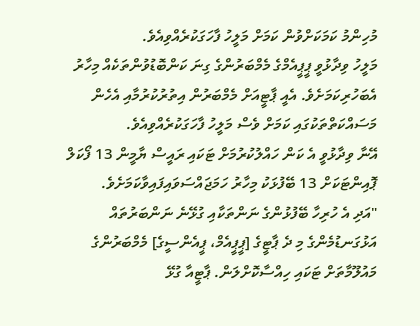މުހިންމު ކަމަކަށްވުން ކަމަށް މަލީހު ފާހަގަކުރެއްވިއެވެ.
މަލީހު ވިދާޅުވީ ޕީޕީއެމްގެ މެމްބަރުންގެ ގިނަ ކަންބޮޑުވުންތަކެއް މިހާރު އެބަހުރިކަމަށެވެ. އެއީ ޕާޓީއަށް މެމްބަރުން އިތުރުކުރުމާއި އެހެން މަސައްކަތްތަކުގައި ކަމަށް ވެސް މަލީހު ފާހަގަކުރެއްވިއެވެ.
އޭނާ ވިދާޅުވީ އެ ކަން ހައްލުކުރުމަށް ޓަކައި ރައީސް ޔާމީން 13 ފޯކަލް ޕޮއިންޓަކަށް 13 ބޭފުޅަކު މިހާރު ހަމަޖައްސަވައިފައިވާކަމަށެވެ.
"އަދި އެ ހުރިހާ ބޭފުޅުންގެ ނަންތަކާއި ގުޅޭނެ ނަންބަރުތައް އަޅުގަނޑުމެންގެ މި ދެ ޕާޓީގެ [ޕީޕީއެމް، ޕީއެންސީގެ] މެމްބަރުންގެ މައުލޫމާތަށް ޓަކައި ހިއްސާކޮށްލަން. ޕާޓީއާ ގުޅޭ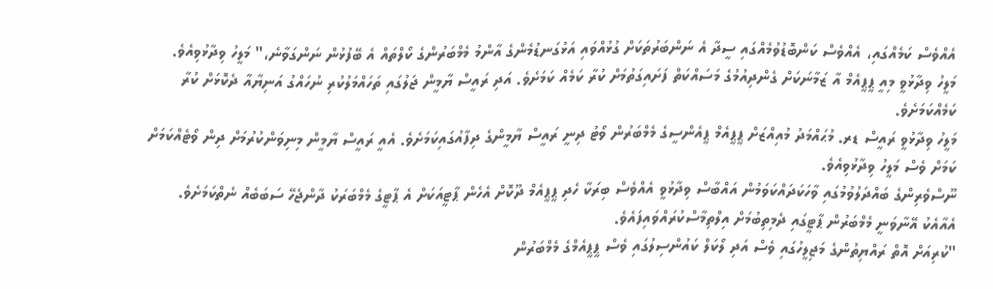އެއްވެސް ކަމެއްގައި، އެއްވެސް ކަންބޮޑުވުމެއްގައި ސީދާ އެ ނަންބަރުތަކަށް ގުޅުއްވައި އަޅުގަނޑުމެންގެ އާންމު މެމްބަރުންގެ ކޯލްތައް އެ ބޭފުޅުން ނަންގަވާނެ،" މަލީހު ވިދާޅުވިއެވެ.
މަލީހު ވިދާޅުވީ މިއީ ޕީޕީއެމް އާ ޒަމާނަކަށް ގެންދިއުމުގެ މަސައްކަތް ފަށައިގަތުމަށް ކުރާ ކަމެއް ކަމަށެވެ. އަދި ރައީސް ޔާމީން ޖަލުގައި ތަހައްމަލުކުރި ނުހައްގު އަނިޔާއާ ދެކޮޅަށް ކުރާ ކަމެއްކަމަށެވެ.
މަލީހު ވިދާޅުވީ ރައީސް ޑރ. މުޙައްމަދު މުއިއްޒަށް ޕީޕީއެމް ޕީއެންސީގެ މެމްބަރުން ވޯޓު ދިނީ ރައީސް ޔާމީންގެ ދިފާއުގައިކަމަށެވެ. އެއީ ރައީސް ޔާމީން މިނިވަންކުރުމަށް ދިން ވޯޓެއްކަމަށް ކަމަށް ވެސް މަލީހު ވިދާޅުވިއެވެ.
ނޫސްވެރިންގެ ބައްދަލުވުމުގައި ވާހަކަދައްކަވަމުން އައްބާސް ވިދާޅުވީ އެއްވެސް ބިރަކާ ހެދި ޕީޕީއެމް ދޫކޮށް އެހެން ޕާޓީއަކަށް އެ ޕާޓީގެ މެމްބަރަކު ދާންޖެހޭ ސަބަބެއް ނެތްކަމަށެވެ. އެއާއެކު އޭނާވަނީ މެމްބަރުން ޕާޓީގައި ދެމިތިބުމަށް އިލްތިމާސްކުރައްވައިފައެވެ.
"ކުރިއަށް އޮތް ރައްޔިތުންގެ މަޖިލީހުގައި ވެސް އަދި ލޯކަލް ކައުންސިލުގައި ވެސް ޕީޕީއެމްގެ މެމްބަރުން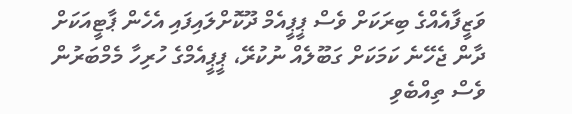ވަޒީފާއެއްގެ ބިރަކަށް ވެސް ޕީޕީއެމް ދޫކޮށްލައިފައި އެހެން ޕާޓީއަކަށް ދާން ޖެހޭނެ ކަމަކަށް ގަބޫލެއް ނުކުރޭ، ޕީޕީއެމްގެ ހުރިހާ މެމްބަރުން ވެސް ތިއްބެވި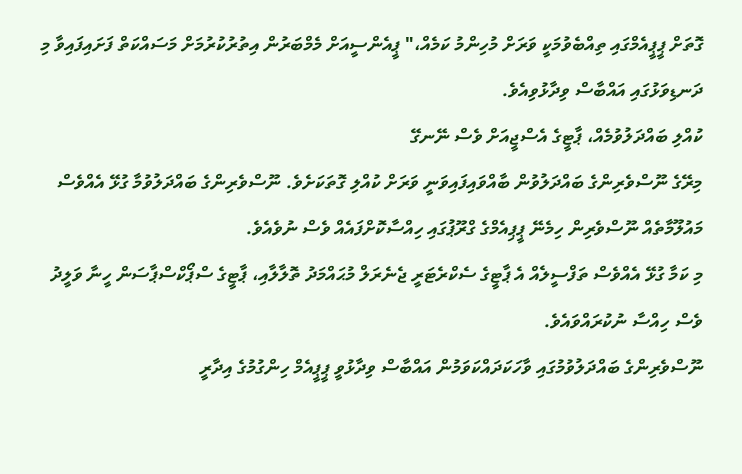ގޮތަށް ޕީޕީއެމްގައި ތިއްބެވުމަކީ ވަރަށް މުހިންމު ކަމެއް،" ޕީއެންސީއަށް މެމްބަރުން އިތުރުކުރުމަށް މަސައްކަތް ފަށައިފައިވާ މި ދަނޑިވަޅުގައި އައްބާސް ވިދާޅުވިއެވެ.
ކުއްލި ބައްދަލުވުމެއް، ޕާޓީގެ އެސްޖީއަށް ވެސް ނޭނގޭ
މިރޭގެ ނޫސްވެރިންގެ ބައްދަލުވުން ބާއްވައިފައިވަނީ ވަރަށް ކުއްލި ގޮތަކަށެވެ. ނޫސްވެރިންގެ ބައްދަލުވުމާ ގުޅޭ އެއްވެސް މައުލޫމާތެއް ނޫސްވެރިން ހިމެނޭ ޕީޕިއެމްގެ ގްރޫޕުގައި ހިއްސާކޮށްފައެއް ވެސް ނުވެއެވެ.
މި ކަމާ ގުޅޭ އެއްވެސް ތަފްސީލެއް އެ ޕާޓީގެ ސެކްރެޓަރީ ޖެނެރަލް މުޙައްމަދު ތޮލާލާއި، ޕާޓީގެ ސްޕޯކްސްޕާސަން ހީނާ ވަލީދު ވެސް ހިއްސާ ނުކުރައްވައެވެ.
ނޫސްވެރިންގެ ބައްދަލުވުމުގައި ވާހަކަދައްކަވަމުން އައްބާސް ވިދާޅުވީ ޕީޕީއެމް ހިންގުމުގެ އިދާރީ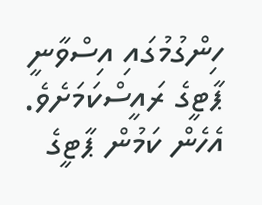ހިންގުމުގައި އިސްވާނީ ޕާޓީގެ ރައީސްކަމަށެވެ. އެހެން ކަމުން ޕާޓީގެ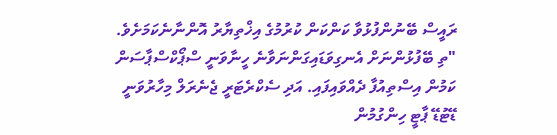ރައީސް ބޭނުންފުޅުވާ ކަންކަން ކުރުމުގެ އިޚްތިޔާރު އޮންނާނެކަމަށެވެ.
"ތި ބޭފުޅުންނަށް އެނގިވަޑައިގަންނަވާނެ ހީނާވަނީ ސްޕޯކްސްޕާސަން ކަމުން އިސްތިއުފާ ދެއްވައިފައި. އަދި ސެކްރެޓަރީ ޖެނެރަލް މިހާރުވަނީ ޑޭޓުޑޭ ޕާޓީ ހިންގުމުން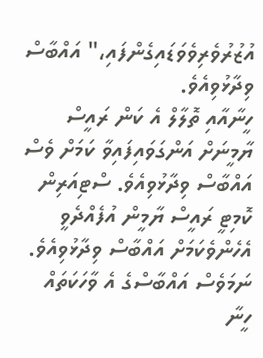އުޒުރުވެރިވެވަޑައިގެންފައި،" އައްބާސް ވިދާޅުވިއެވެ.
ހީނާއާއި ތޮލާލް އެ ކަން ރައީސް ޔާމީނަށް އަންގަވައިފައިވާ ކަމަށް ވެސް އައްބާސް ވިދާޅުވިއެވެ. ސްޓިއަރިން ކޮމިޓީ ރައީސް ޔާމީން އުފެއްދެވީ އެހެންވެކަމަށް އައްބާސް ވިދާޅުވިއެވެ.
ނަމަވެސް އައްބާސްގެ އެ ވާހަކަތައް ހީނާ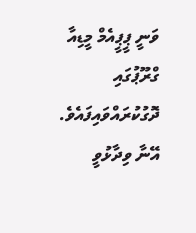ވަނީ ޕީޕީއެމް މީޑިއާ ގްރޫޕުގައި ދޮގުކުރައްވައިފައެވެ. އޭނާ ވިދާޅުވީ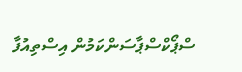ސްޕޯކްސްޕާސަންކަމުން އިސްތިއުފާ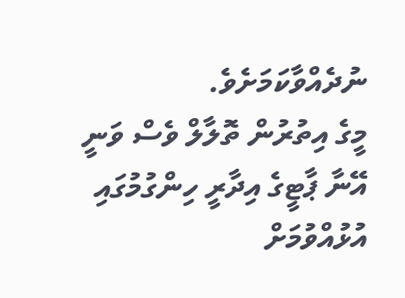ނުދެއްވާކަމަށެވެ.
މީގެ އިތުރުން ތޮލާލް ވެސް ވަނީ އޭނާ ޕާޓީގެ އިދާރީ ހިންގުމުގައި އުޅުއްވުމަށް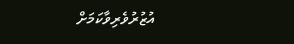އުޒުރުވެރިވާކަމަށް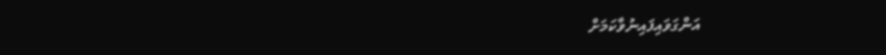އަންގަވައިފައިނުވާކަމަށް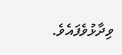ވިދާޅުވެފައެވެ.